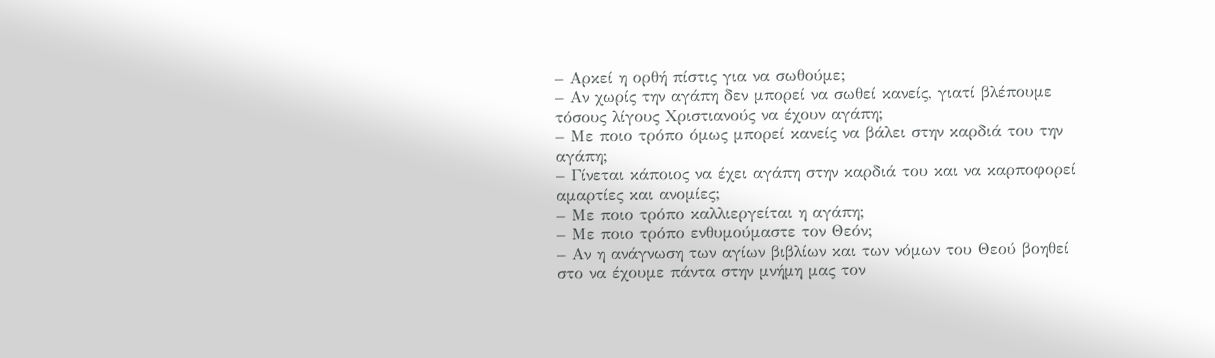– Αρκεί η ορθή πίστις για να σωθούμε;
– Αν χωρίς την αγάπη δεν μπορεί να σωθεί κανείς, γιατί βλέπουμε τόσους λίγους Χριστιανούς να έχουν αγάπη;
– Με ποιο τρόπο όμως μπορεί κανείς να βάλει στην καρδιά του την αγάπη;
– Γίνεται κάποιος να έχει αγάπη στην καρδιά του και να καρποφορεί αμαρτίες και ανομίες;
– Με ποιο τρόπο καλλιεργείται η αγάπη;
– Με ποιο τρόπο ενθυμούμαστε τον Θεόν;
– Αν η ανάγνωση των αγίων βιβλίων και των νόμων του Θεού βοηθεί στο να έχουμε πάντα στην μνήμη μας τον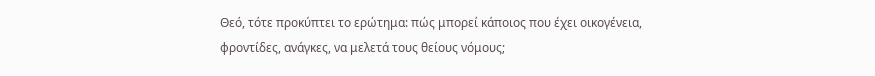Θεό, τότε προκύπτει το ερώτημα: πώς μπορεί κάποιος που έχει οικογένεια, φροντίδες, ανάγκες, να μελετά τους θείους νόμους;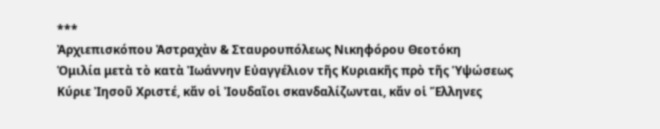***
Ἀρχιεπισκόπου Ἀστραχὰν & Σταυρουπόλεως Νικηφόρου Θεοτόκη
Ὁμιλία μετὰ τὸ κατὰ Ἰωάννην Εὐαγγέλιον τῆς Κυριακῆς πρὸ τῆς Ὑψώσεως
Κύριε Ἰησοῦ Χριστέ, κἄν οἱ Ἰουδαῖοι σκανδαλίζωνται, κἄν οἱ Ἕλληνες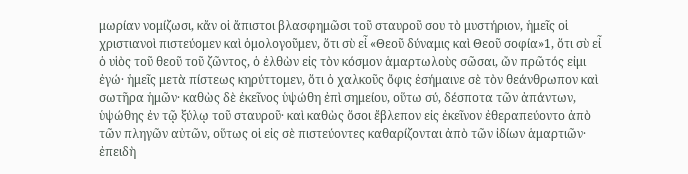μωρίαν νομίζωσι, κἄν οἱ ἄπιστοι βλασφημῶσι τοῦ σταυροῦ σου τὸ μυστήριον, ἡμεῖς οἱ χριστιανοὶ πιστεύομεν καὶ ὁμολογοῦμεν, ὅτι σὺ εἶ «Θεοῦ δύναμις καὶ Θεοῦ σοφία»1, ὅτι σὺ εἶ ὁ υἱὸς τοῦ θεοῦ τοῦ ζῶντος, ὁ ἐλθὼν εἰς τὸν κόσμον ἁμαρτωλοὺς σῶσαι, ὤν πρῶτός εἰμι ἐγώ· ἡμεῖς μετὰ πίστεως κηρύττομεν, ὅτι ὁ χαλκοῦς ὄφις ἐσήμαινε σὲ τὸν θεάνθρωπον καὶ σωτῆρα ἡμῶν· καθὼς δὲ ἐκεῖνος ὑψώθη ἐπὶ σημείου, οὕτω σύ, δέσποτα τῶν ἀπάντων, ὑψώθης ἐν τῷ ξύλῳ τοῦ σταυροῦ· καὶ καθὼς ὅσοι ἔβλεπον εἰς ἐκεῖνον ἐθεραπεύοντο ἀπὸ τῶν πληγῶν αὐτῶν, οὕτως οἱ εἰς σὲ πιστεύοντες καθαρίζονται ἀπὸ τῶν ἰδίων ἁμαρτιῶν· ἐπειδὴ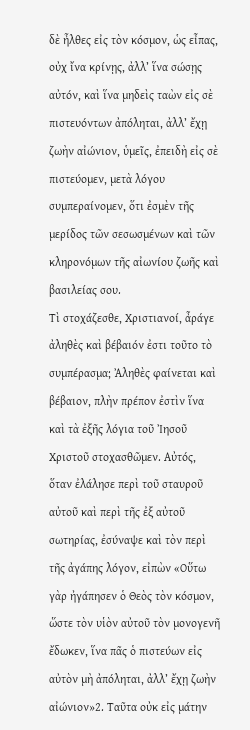δὲ ἦλθες εἰς τὸν κόσμον, ὡς εἶπας, οὐχ ἴνα κρίνῃς, ἀλλ’ ἵνα σώσῃς αὐτόν, καὶ ἵνα μηδεὶς ταὼν εἰς σὲ πιστευόντων ἀπόληται, ἀλλ’ ἔχῃ ζωὴν αἰώνιον, ὑμεῖς, ἐπειδὴ εἰς σὲ πιστεύομεν, μετὰ λόγου συμπεραίνομεν, ὅτι ἐσμὲν τῆς μερίδος τῶν σεσωσμένων καὶ τῶν κληρονόμων τῆς αἰωνίου ζωῆς καὶ βασιλείας σου.
Τὶ στοχάζεσθε, Χριστιανοί, ἆράγε ἀληθὲς καὶ βέβαιόν ἐστι τοῦτο τὸ συμπέρασμα; Ἀληθὲς φαίνεται καὶ βέβαιον, πλὴν πρέπον ἐστὶν ἵνα καὶ τὰ ἐξῆς λόγια τοῦ Ἰησοῦ Χριστοῦ στοχασθῶμεν. Αὐτός, ὅταν ἐλάλησε περὶ τοῦ σταυροῦ αὐτοῦ καὶ περὶ τῆς ἐξ αὐτοῦ σωτηρίας, ἐσύναψε καὶ τὸν περὶ τῆς ἀγάπης λόγον, εἰπὼν «Οὕτω γὰρ ἠγάπησεν ὁ Θεὸς τὸν κόσμον, ὥστε τὸν υἱὸν αὐτοῦ τὸν μονογενῆ ἔδωκεν, ἵνα πᾶς ὁ πιστεύων εἰς αὐτὸν μὴ ἀπόληται, ἀλλ’ ἔχῃ ζωὴν αἰώνιον»2. Ταῦτα οὐκ εἰς μάτην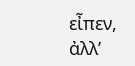εἶπεν, ἀλλ’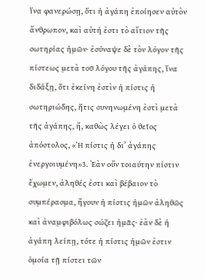ἵνα φανερώσῃ, ὅτι ἡ ἀγάπη ἐποίησεν αὐτὸν ἄνθρωπον, καὶ αὐτή ἐστι τὸ αἴτιον τῆς σωτηρίας ἡμῶν· ἐσύναψε δὲ τὸν λόγον τῆς πίστεως μετὰ τοῦ λόγου τῆς ἀγάπης, ἵνα διδάξῃ, ὅτι ἐκείνη ἐστὶν ἡ πίστις ἡ σωτηριώδης, ἥτις συνηνωμένη ἐστὶ μετὰ τῆς ἀγάπης, ἤ, καθὼς λέγει ὁ θεῖος ἀπόστολος, «Ἡ πίστις ἡ δι’ ἀγάπης ἐνεργοιυμένη»3. Ἐὰν οὔν τοιαύτην πίστιν ἔχωμεν, ἀληθές ἐστι καὶ βέβαιον τὸ συμπέρασμα, ἤγουν ἡ πίστις ἡμῶν ἀληθῶς καὶ ἀναμφιβόλως σώζει ἡμᾶς· ἐὰν δὲ ἡ ἀγάπη λείπῃ, τότε ἡ πίστις ἡμῶν ἐστιν ὁμοία τῇ πίστει τῶν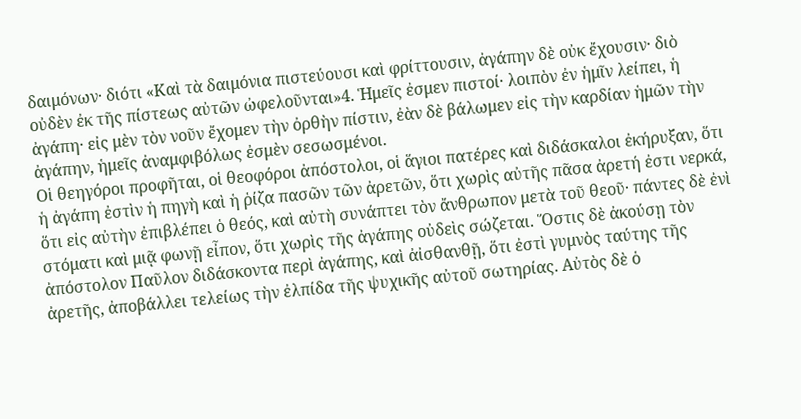δαιμόνων· διότι «Καὶ τὰ δαιμόνια πιστεύουσι καὶ φρίττουσιν, ἀγάπην δὲ οὐκ ἔχουσιν· διὸ οὐδὲν ἐκ τῆς πίστεως αὐτῶν ὠφελοῦνται»4. Ἡμεῖς ἐσμεν πιστοί· λοιπὸν ἐν ἡμῖν λείπει, ἡ ἀγάπη· εἰς μὲν τὸν νοῦν ἔχομεν τὴν ὀρθὴν πίστιν, ἐὰν δὲ βάλωμεν εἰς τὴν καρδίαν ἡμῶν τὴν ἀγάπην, ἡμεῖς ἀναμφιβόλως ἐσμὲν σεσωσμένοι.
Οἱ θεηγόροι προφῆται, οἱ θεοφόροι ἀπόστολοι, οἱ ἅγιοι πατέρες καὶ διδάσκαλοι ἐκήρυξαν, ὅτι ἡ ἀγάπη ἐστὶν ἡ πηγὴ καὶ ἡ ῥίζα πασῶν τῶν ἀρετῶν, ὅτι χωρὶς αὐτῆς πᾶσα ἀρετή ἐστι νερκά, ὅτι εἰς αὐτὴν ἐπιβλέπει ὁ θεός, καὶ αὐτὴ συνάπτει τὸν ἄνθρωπον μετὰ τοῦ θεοῦ· πάντες δὲ ἐνὶ στόματι καὶ μιᾷ φωνῇ εἶπον, ὅτι χωρὶς τῆς ἀγάπης οὐδεὶς σώζεται. Ὅστις δὲ ἀκούσῃ τὸν ἀπόστολον Παῦλον διδάσκοντα περὶ ἀγάπης, καὶ ἀἰσθανθῇ, ὅτι ἐστὶ γυμνὸς ταύτης τῆς ἀρετῆς, ἀποβάλλει τελείως τὴν ἐλπίδα τῆς ψυχικῆς αὐτοῦ σωτηρίας. Αὐτὸς δὲ ὁ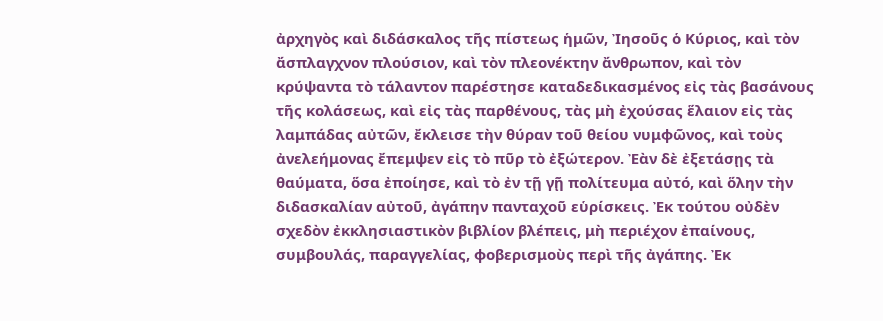ἀρχηγὸς καὶ διδάσκαλος τῆς πίστεως ἡμῶν, Ἰησοῦς ὁ Κύριος, καὶ τὸν ἄσπλαγχνον πλούσιον, καὶ τὸν πλεονέκτην ἄνθρωπον, καὶ τὸν κρύψαντα τὸ τάλαντον παρέστησε καταδεδικασμένος εἰς τὰς βασάνους τῆς κολάσεως, καὶ εἰς τὰς παρθένους, τὰς μὴ ἐχούσας ἕλαιον εἰς τὰς λαμπάδας αὐτῶν, ἔκλεισε τὴν θύραν τοῦ θείου νυμφῶνος, καὶ τοὺς ἀνελεήμονας ἔπεμψεν εἰς τὸ πῦρ τὸ ἐξώτερον. Ἐὰν δὲ ἐξετάσῃς τὰ θαύματα, ὅσα ἐποίησε, καὶ τὸ ἐν τῇ γῇ πολίτευμα αὐτό, καὶ ὅλην τὴν διδασκαλίαν αὐτοῦ, ἀγάπην πανταχοῦ εὑρίσκεις. Ἐκ τούτου οὐδὲν σχεδὸν ἐκκλησιαστικὸν βιβλίον βλέπεις, μὴ περιέχον ἐπαίνους, συμβουλάς, παραγγελίας, φοβερισμοὺς περὶ τῆς ἀγάπης. Ἐκ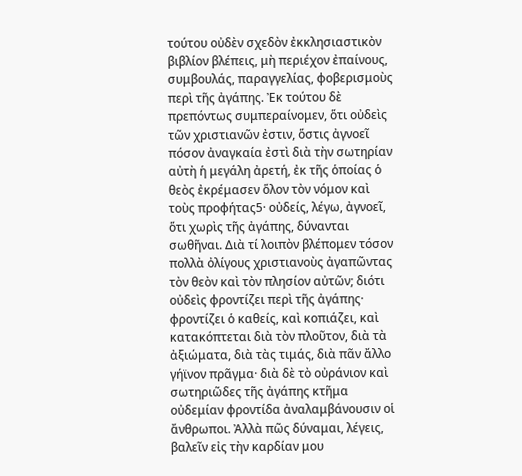τούτου οὐδὲν σχεδὸν ἐκκλησιαστικὸν βιβλίον βλέπεις, μὴ περιέχον ἐπαίνους, συμβουλάς, παραγγελίας, φοβερισμοὺς περὶ τῆς ἀγάπης. Ἐκ τούτου δὲ πρεπόντως συμπεραίνομεν, ὅτι οὐδεὶς τῶν χριστιανῶν ἐστιν, ὅστις ἀγνοεῖ πόσον ἀναγκαία ἐστὶ διὰ τὴν σωτηρίαν αὐτὴ ἡ μεγάλη ἀρετή, ἐκ τῆς ὁποίας ὁ θεὸς ἐκρέμασεν ὅλον τὸν νόμον καὶ τοὺς προφήτας5· οὐδείς, λέγω, ἀγνοεῖ, ὅτι χωρὶς τῆς ἀγάπης, δύνανται σωθῆναι. Διὰ τί λοιπὸν βλέπομεν τόσον πολλὰ ὀλίγους χριστιανοὺς ἀγαπῶντας τὸν θεὸν καὶ τὸν πλησίον αὐτῶν; διότι οὐδεὶς φροντίζει περὶ τῆς ἀγάπης· φροντίζει ὁ καθείς, καὶ κοπιάζει, καὶ κατακόπτεται διὰ τὸν πλοῦτον, διὰ τὰ ἀξιώματα, διὰ τὰς τιμάς, διὰ πᾶν ἄλλο γήϊνον πρᾶγμα· διὰ δὲ τὸ οὐράνιον καὶ σωτηριῶδες τῆς ἀγάπης κτῆμα οὐδεμίαν φροντίδα ἀναλαμβάνουσιν οἱ ἄνθρωποι. Ἀλλὰ πῶς δύναμαι, λέγεις, βαλεῖν εἰς τὴν καρδίαν μου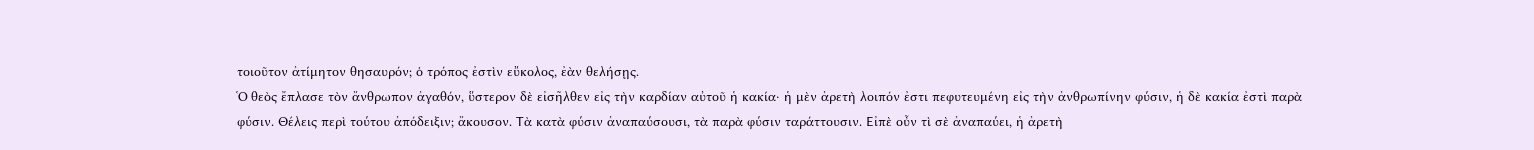τοιοῦτον ἀτίμητον θησαυρόν; ὁ τρόπος ἐστὶν εὔκολος, ἐὰν θελήσῃς.
Ὁ θεὸς ἔπλασε τὸν ἄνθρωπον ἀγαθόν, ὕστερον δὲ εἰσῆλθεν εἰς τὴν καρδίαν αὐτοῦ ἡ κακία· ἡ μὲν ἀρετὴ λοιπόν ἐστι πεφυτευμένη εἰς τὴν ἀνθρωπίνην φύσιν, ἡ δὲ κακία ἐστὶ παρὰ φύσιν. Θέλεις περὶ τούτου ἀπόδειξιν; ἄκουσον. Τὰ κατὰ φύσιν ἀναπαύσουσι, τὰ παρὰ φύσιν ταράττουσιν. Εἰπὲ οὖν τὶ σὲ ἀναπαύει, ἡ ἀρετὴ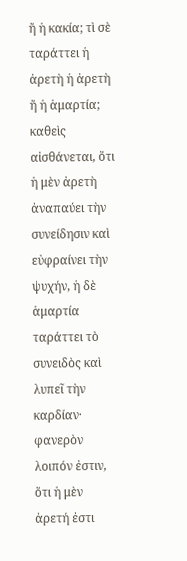ἤ ἡ κακία; τὶ σὲ ταράττει ἡ ἀρετὴ ἡ ἀρετὴ ἤ ἡ ἁμαρτία; καθεὶς αἰσθάνεται, ὅτι ἡ μὲν ἀρετὴ ἀναπαύει τὴν συνείδησιν καὶ εὐφραίνει τὴν ψυχήν, ἡ δὲ ἁμαρτία ταράττει τὸ συνειδὸς καὶ λυπεῖ τὴν καρδίαν· φανερὸν λοιπόν ἐστιν, ὅτι ἡ μὲν ἀρετή ἐστι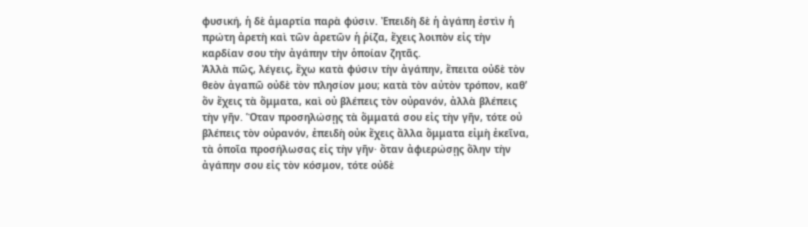φυσική, ἡ δὲ ἁμαρτία παρὰ φύσιν. Ἐπειδὴ δὲ ἡ ἀγάπη ἐστὶν ἡ πρώτη ἀρετὴ καὶ τῶν ἀρετῶν ἡ ῥίζα, ἔχεις λοιπὸν εἰς τὴν καρδίαν σου τὴν ἀγάπην τὴν ὁποίαν ζητᾶς.
Ἀλλὰ πῶς, λέγεις, ἔχω κατὰ φύσιν τὴν ἀγάπην, ἔπειτα οὐδὲ τὸν θεὸν ἀγαπῶ οὐδὲ τὸν πλησίον μου; κατὰ τὸν αὐτὸν τρόπον, καθ’ ὅν ἔχεις τὰ ὅμματα, καὶ οὐ βλέπεις τὸν οὐρανόν, ἀλλὰ βλέπεις τὴν γῆν. Ὅταν προσηλώσῃς τὰ ὅμματά σου εἰς τὴν γῆν, τότε οὐ βλέπεις τὸν οὐρανόν, ἐπειδὴ οὐκ ἔχεις ἄλλα ὅμματα εἰμὴ ἐκεῖνα, τὰ ὁποῖα προσήλωσας εἰς τὴν γῆν· ὄταν ἀφιερώσῃς ὅλην τὴν ἀγάπην σου εἰς τὸν κόσμον, τότε οὐδὲ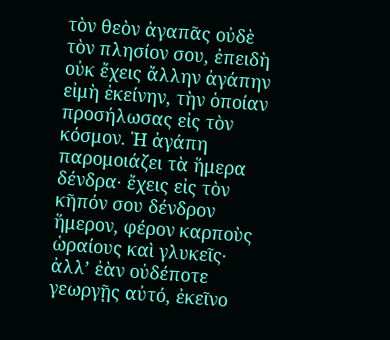τὸν θεὸν ἀγαπᾶς οὐδὲ τὸν πλησίον σου, ἐπειδὴ οὐκ ἔχεις ἄλλην ἀγάπην εἰμὴ ἐκείνην, τὴν ὁποίαν προσήλωσας εἰς τὸν κόσμον. Ἡ ἀγάπη παρομοιάζει τὰ ἥμερα δένδρα· ἔχεις εἰς τὸν κῆπόν σου δένδρον ἥμερον, φέρον καρποὺς ὡραίους καὶ γλυκεῖς· ἀλλ’ ἐὰν οὐδέποτε γεωργῇς αὐτό, ἐκεῖνο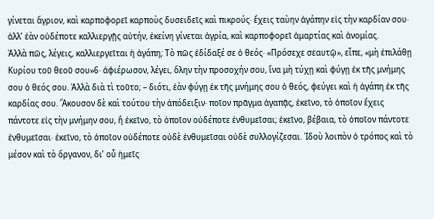γίνεται ἄγριον, καὶ καρποφορεῖ καρποὺς δυσειδεῖς καὶ πικρούς· ἔχεις ταὺην ἀγάπην εἰς τὴν καρδίαν σου· ἀλλ’ ἐὰν οὐδέποτε καλλιεργῇς αὐτήν, ἐκείνη γίνεται ἀγρία, καὶ καρποφορεῖ ἁμαρτίας καὶ ἀνομίας.
Ἀλλὰ πῶς, λέγεις, καλλιεργεῖται ἡ ἀγάπη; Τὸ πῶς ἐδίδαξέ σε ὁ θεός· «Πρόσεχε σεαυτῷ», εἶπε, «μὴ ἐπιλάθῃ Κυρίου τοῦ θεοῦ σου»6· ἀφιέρωσον, λέγει, ὅλην τὴν προσοχήν σου, ἵνα μὴ τύχῃ καὶ φύγῃ ἐκ τῆς μνήμης σου ὁ θεός σου. Ἀλλὰ διὰ τὶ τοῦτο; – διότι, ἐὰν φύγῃ ἐκ τῆς μνήμης σου ὁ θεός, φεύγει καὶ ἡ ἀγάπη ἐκ τῆς καρδίας σου. Ἄκουσον δὲ καὶ τούτου τὴν ἀπόδειξιν· ποῖον πρᾶγμα ἀγαπᾷς, ἐκεῖνο, τὸ ὁποῖον ἔχεις πάντοτε εἰς τὴν μνήμην σου, ἤ ἐκεῖνο, τὸ ὁποῖον οὐδέποτε ἐνθυμεῖσαι; ἐκεῖνο, βέβαια, τὸ ὁποῖον πάντοτε ἐνθυμεῖσαι· ἐκεῖνο, τὸ ὁποῖον οὐδέποτε οὐδὲ ἐνθυμεῖσαι οὐδὲ συλλογίζεσαι. Ἰδοὺ λοιπὸν ὁ τρόπος καὶ τὸ μέσον καὶ τὸ ὄργανον, δι’ οὗ ἡμεῖς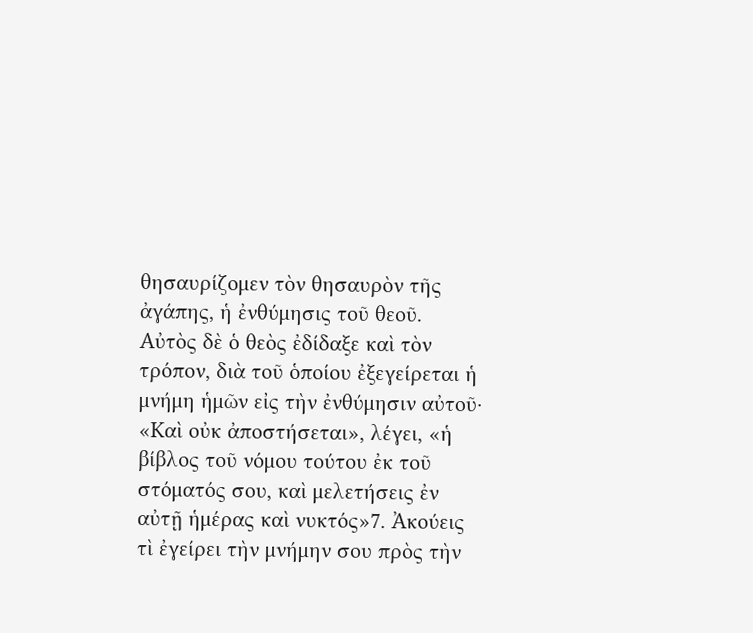θησαυρίζομεν τὸν θησαυρὸν τῆς ἀγάπης, ἡ ἐνθύμησις τοῦ θεοῦ. Αὐτὸς δὲ ὁ θεὸς ἐδίδαξε καὶ τὸν τρόπον, διὰ τοῦ ὁποίου ἐξεγείρεται ἡ μνήμη ἡμῶν εἰς τὴν ἐνθύμησιν αὐτοῦ· «Καὶ οὐκ ἀποστήσεται», λέγει, «ἡ βίβλος τοῦ νόμου τούτου ἐκ τοῦ στόματός σου, καὶ μελετήσεις ἐν αὐτῇ ἡμέρας καὶ νυκτός»7. Ἀκούεις τὶ ἐγείρει τὴν μνήμην σου πρὸς τὴν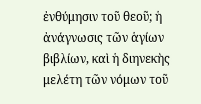ἐνθύμησιν τοῦ θεοῦ; ἡ ἀνάγνωσις τῶν ἁγίων βιβλίων, καὶ ἡ διηνεκὴς μελέτη τῶν νόμων τοῦ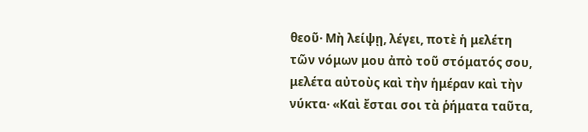θεοῦ· Μὴ λείψῃ, λέγει, ποτὲ ἡ μελέτη τῶν νόμων μου ἀπὸ τοῦ στόματός σου, μελέτα αὐτοὺς καὶ τὴν ἡμέραν καὶ τὴν νύκτα· «Καὶ ἔσται σοι τὰ ῥήματα ταῦτα,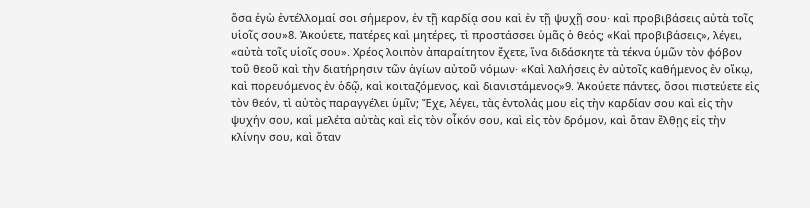ὅσα ἐγὼ ἐντέλλομαί σοι σήμερον, ἐν τῇ καρδίᾳ σου καὶ ἐν τῇ ψυχῇ σου· καὶ προβιβάσεις αὐτὰ τοῖς υἱοῖς σου»8. Ἀκούετε, πατέρες καὶ μητέρες, τὶ προστάσσει ὑμᾶς ὁ θεός; «Καὶ προβιβάσεις», λέγει, «αὐτὰ τοῖς υἱοῖς σου». Χρέος λοιπὸν ἀπαραίτητον ἔχετε, ἵνα διδάσκητε τὰ τέκνα ὑμῶν τὸν φόβον τοῦ θεοῦ καὶ τὴν διατήρησιν τῶν ἁγίων αὐτοῦ νόμων· «Καὶ λαλήσεις ἐν αὐτοῖς καθήμενος ἐν οἴκῳ, καὶ πορευόμενος ἐν ὁδῷ, καὶ κοιταζόμενος, καὶ διανιστάμενος»9. Ἀκούετε πάντες, ὅσοι πιστεύετε εἰς τὸν θεόν, τὶ αὐτὸς παραγγέλει ὑμῖν; Ἔχε, λέγει, τὰς ἐντολάς μου εἰς τὴν καρδίαν σου καὶ εἰς τὴν ψυχήν σου, καὶ μελέτα αὐτὰς καὶ εἰς τὸν οἶκόν σου, καὶ εἰς τὸν δρόμον, καὶ ὅταν ἔλθῃς εἰς τὴν κλίνην σου, καὶ ὅταν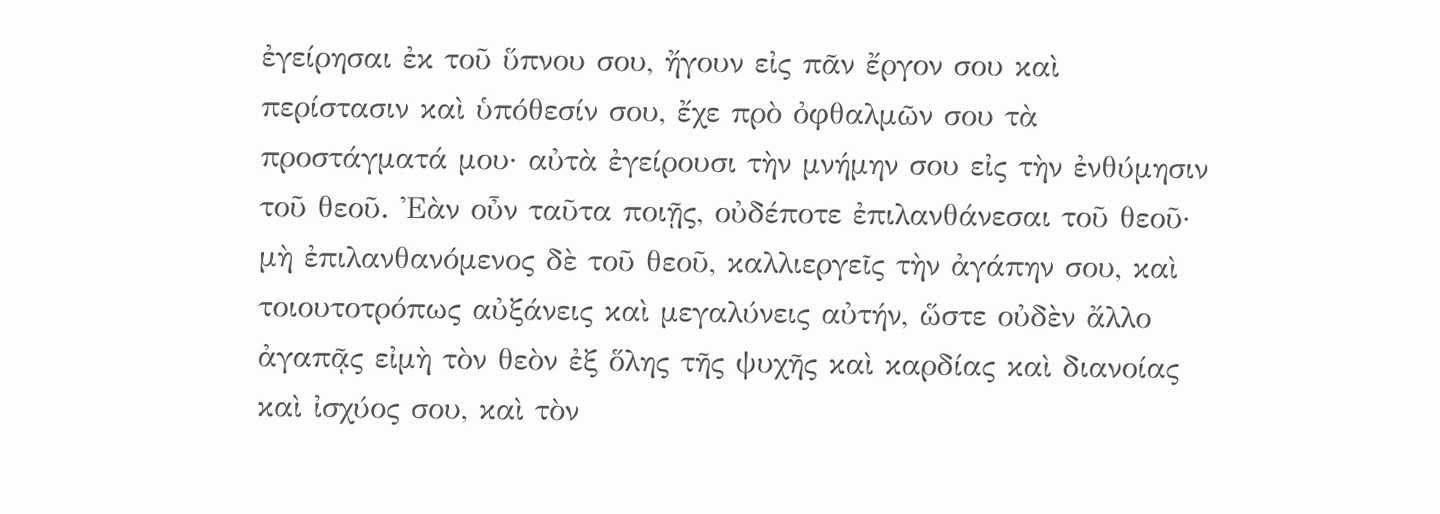ἐγείρησαι ἐκ τοῦ ὕπνου σου, ἤγουν εἰς πᾶν ἔργον σου καὶ περίστασιν καὶ ὑπόθεσίν σου, ἔχε πρὸ ὀφθαλμῶν σου τὰ προστάγματά μου· αὐτὰ ἐγείρουσι τὴν μνήμην σου εἰς τὴν ἐνθύμησιν τοῦ θεοῦ. Ἐὰν οὖν ταῦτα ποιῇς, οὐδέποτε ἐπιλανθάνεσαι τοῦ θεοῦ· μὴ ἐπιλανθανόμενος δὲ τοῦ θεοῦ, καλλιεργεῖς τὴν ἀγάπην σου, καὶ τοιουτοτρόπως αὐξάνεις καὶ μεγαλύνεις αὐτήν, ὥστε οὐδὲν ἄλλο ἀγαπᾷς εἰμὴ τὸν θεὸν ἐξ ὅλης τῆς ψυχῆς καὶ καρδίας καὶ διανοίας καὶ ἰσχύος σου, καὶ τὸν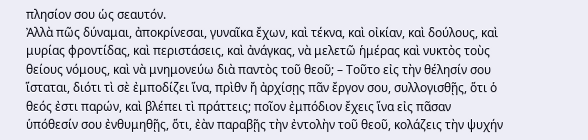πλησίον σου ὡς σεαυτόν.
Ἀλλὰ πῶς δύναμαι, ἀποκρίνεσαι, γυναῖκα ἔχων, καὶ τέκνα, καὶ οἰκίαν, καὶ δούλους, καὶ μυρίας φροντίδας, καὶ περιστάσεις, καὶ ἀνάγκας, νὰ μελετῶ ἡμέρας καὶ νυκτὸς τοὺς θείους νόμους, καὶ νὰ μνημονεύω διὰ παντὸς τοῦ θεοῦ; – Τοῦτο εἰς τὴν θέλησίν σου ἵσταται, διότι τὶ σὲ ἐμποδίζει ἵνα, πρὶθν ἤ ἀρχίσῃς πᾶν ἔργον σου, συλλογισθῇς, ὅτι ὁ θεός ἐστι παρών, καὶ βλέπει τὶ πράττεις; ποῖον ἐμπόδιον ἔχεις ἵνα εἰς πᾶσαν ὑπόθεσίν σου ἐνθυμηθῇς, ὅτι, ἐὰν παραβῇς τὴν ἐντολὴν τοῦ θεοῦ, κολάζεις τὴν ψυχήν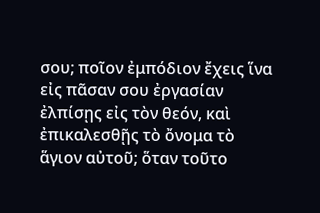σου; ποῖον ἐμπόδιον ἔχεις ἵνα εἰς πᾶσαν σου ἐργασίαν ἐλπίσῃς εἰς τὸν θεόν, καὶ ἐπικαλεσθῇς τὸ ὄνομα τὸ ἅγιον αὐτοῦ; ὅταν τοῦτο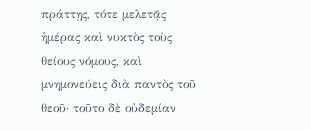πράττῃς, τότε μελετᾷς ἡμέρας καὶ νυκτὸς τοὺς θείους νόμους, καὶ μνημονεύεις διὰ παντὸς τοῦ θεοῦ· τοῦτο δὲ οὐδεμίαν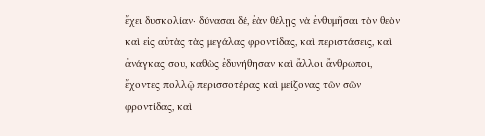ἔχει δυσκολίαν· δύνασαι δέ, ἐὰν θέλῃς νὰ ἐνθυμῆσαι τὸν θεὸν καὶ εἰς αὐτὰς τὰς μεγάλας φροντίδας, καὶ περιστάσεις, καὶ ἀνάγκας σου, καθὼς ἐδυνήθησαν καὶ ἄλλοι ἄνθρωποι, ἔχοντες πολλῷ περισσοτέρας καὶ μείζονας τῶν σῶν φροντίδας, καὶ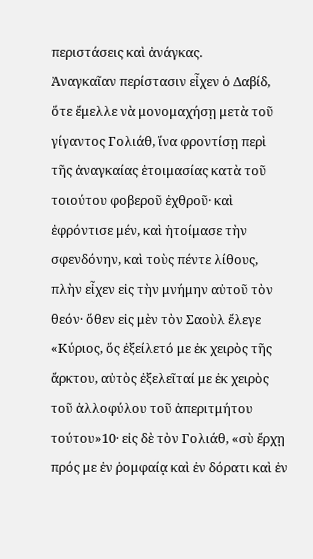περιστάσεις καὶ ἀνάγκας.
Ἀναγκαῖαν περίστασιν εἶχεν ὁ Δαβίδ, ὅτε ἔμελλε νὰ μονομαχήσῃ μετὰ τοῦ γίγαντος Γολιάθ, ἵνα φροντίσῃ περὶ τῆς ἀναγκαίας ἑτοιμασίας κατὰ τοῦ τοιούτου φοβεροῦ ἐχθροῦ· καὶ ἐφρόντισε μέν, καὶ ἡτοίμασε τὴν σφενδόνην, καὶ τοὺς πέντε λίθους, πλὴν εἶχεν εἰς τὴν μνήμην αὐτοῦ τὸν θεόν· ὅθεν εἰς μὲν τὸν Σαοὺλ ἔλεγε «Κύριος, ὅς ἐξείλετό με ἐκ χειρὸς τῆς ἄρκτου, αὐτὸς ἐξελεῖταί με ἐκ χειρὸς τοῦ ἀλλοφύλου τοῦ ἀπεριτμήτου τούτου»10· εἰς δὲ τὸν Γολιάθ, «σὺ ἔρχῃ πρός με ἐν ῥομφαίᾳ καὶ ἐν δόρατι καὶ ἐν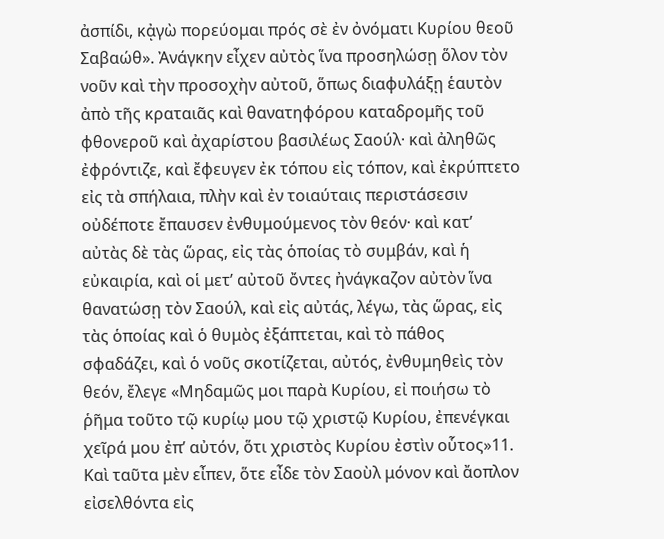ἀσπίδι, κᾀγὼ πορεύομαι πρός σὲ ἐν ὀνόματι Κυρίου θεοῦ Σαβαώθ». Ἀνάγκην εἶχεν αὐτὸς ἵνα προσηλώσῃ ὅλον τὸν νοῦν καὶ τὴν προσοχὴν αὐτοῦ, ὅπως διαφυλάξῃ ἑαυτὸν ἀπὸ τῆς κραταιᾶς καὶ θανατηφόρου καταδρομῆς τοῦ φθονεροῦ καὶ ἀχαρίστου βασιλέως Σαούλ· καὶ ἀληθῶς ἐφρόντιζε, καὶ ἔφευγεν ἐκ τόπου εἰς τόπον, καὶ ἐκρύπτετο εἰς τὰ σπήλαια, πλὴν καὶ ἐν τοιαύταις περιστάσεσιν οὐδέποτε ἔπαυσεν ἐνθυμούμενος τὸν θεόν· καὶ κατ’ αὐτὰς δὲ τὰς ὥρας, εἰς τὰς ὁποίας τὸ συμβάν, καὶ ἡ εὐκαιρία, καὶ οἱ μετ’ αὐτοῦ ὄντες ἠνάγκαζον αὐτὸν ἵνα θανατώσῃ τὸν Σαούλ, καὶ εἰς αὐτάς, λέγω, τὰς ὥρας, εἰς τὰς ὁποίας καὶ ὁ θυμὸς ἐξάπτεται, καὶ τὸ πάθος σφαδάζει, καὶ ὁ νοῦς σκοτίζεται, αὐτός, ἐνθυμηθεὶς τὸν θεόν, ἔλεγε «Μηδαμῶς μοι παρὰ Κυρίου, εἰ ποιήσω τὸ ῥῆμα τοῦτο τῷ κυρίῳ μου τῷ χριστῷ Κυρίου, ἐπενέγκαι χεῖρά μου ἐπ’ αὐτόν, ὅτι χριστὸς Κυρίου ἐστὶν οὗτος»11. Καὶ ταῦτα μὲν εἶπεν, ὅτε εἶδε τὸν Σαοὺλ μόνον καὶ ἄοπλον εἰσελθόντα εἰς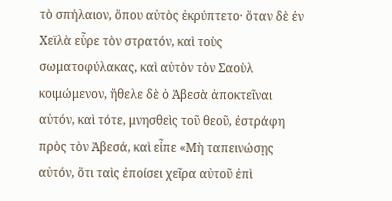τὸ σπήλαιον, ὅπου αὐτὸς ἐκρύπτετο· ὅταν δὲ ἐν Χεϊλὰ εὗρε τὸν στρατόν, καὶ τοὺς σωματοφύλακας, καὶ αὐτὸν τὸν Σαοὺλ κοιμώμενον, ἤθελε δὲ ὁ Ἀβεσὰ ἀποκτεῖναι αὐτόν, καὶ τότε, μνησθεὶς τοῦ θεοῦ, ἐστράφη πρὸς τὸν Ἀβεσά, καὶ εἶπε «Μὴ ταπεινώσῃς αὐτόν, ὅτι ταὶς ἐποίσει χεῖρα αὐτοῦ ἐπὶ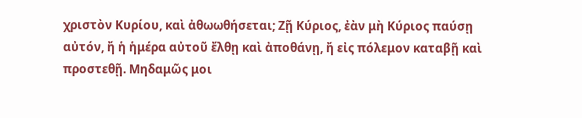χριστὸν Κυρίου, καὶ ἀθωωθήσεται; Ζῇ Κύριος, ἐὰν μὴ Κύριος παύσῃ αὐτόν, ἤ ἡ ἡμέρα αὐτοῦ ἔλθῃ καὶ ἀποθάνῃ, ἤ εἰς πόλεμον καταβῇ καὶ προστεθῇ. Μηδαμῶς μοι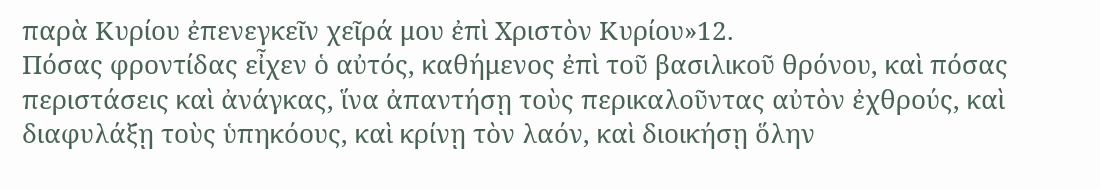παρὰ Κυρίου ἐπενεγκεῖν χεῖρά μου ἐπὶ Χριστὸν Κυρίου»12.
Πόσας φροντίδας εἶχεν ὁ αὐτός, καθήμενος ἐπὶ τοῦ βασιλικοῦ θρόνου, καὶ πόσας περιστάσεις καὶ ἀνάγκας, ἵνα ἀπαντήσῃ τοὺς περικαλοῦντας αὐτὸν ἐχθρούς, καὶ διαφυλάξῃ τοὺς ὑπηκόους, καὶ κρίνῃ τὸν λαόν, καὶ διοικήσῃ ὅλην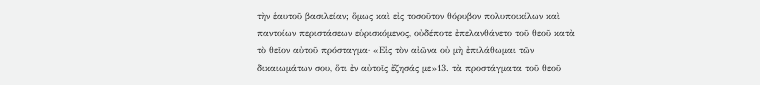τὴν ἑαυτοῦ βασιλείαν; ὅμως καὶ εἰς τοσοῦτον θόρυβον πολυποικίλων καὶ παντοίων περιστάσεων εὑρισκόμενος, οὐδέποτε ἐπελανθάνετο τοῦ θεοῦ κατὰ τὸ θεῖον αὐτοῦ πρόσταγμα· «Εἰς τὸν αἰῶνα οὐ μὴ ἐπιλάθωμαι τῶν δικαιωμάτων σου, ὅτι ἐν αὐτοῖς ἔζησάς με»13. τὰ προστάγματα τοῦ θεοῦ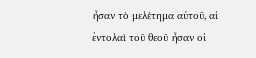ἦσαν τὸ μελέτημα αὐτοῦ, αἱ ἐντολαὶ τοῦ θεοῦ ἦσαν οἱ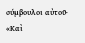σύμβουλοι αὐτοῦ· «Καὶ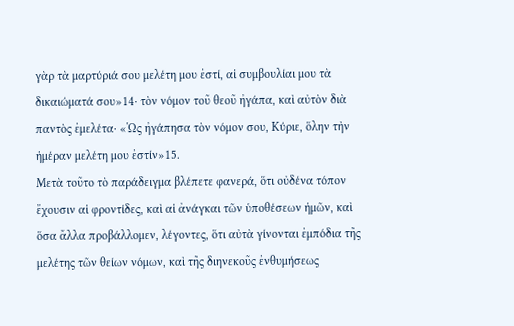γὰρ τὰ μαρτύριά σου μελέτη μου ἐστί, αἱ συμβουλίαι μου τὰ δικαιώματά σου»14· τὸν νόμον τοῦ θεοῦ ἠγάπα, καὶ αὐτὸν διὰ παντὸς ἐμελέτα· «Ὡς ἠγάπησα τὸν νόμον σου, Κύριε, ὅλην τὴν ἡμέραν μελέτη μου ἐστίν»15.
Μετὰ τοῦτο τὸ παράδειγμα βλέπετε φανερά, ὅτι οὐδένα τόπον ἔχουσιν αἱ φροντίδες, καὶ αἱ ἀνάγκαι τῶν ὑποθέσεων ἡμῶν, καὶ ὅσα ἄλλα προβάλλομεν, λέγοντες, ὅτι αὐτὰ γίνονται ἐμπόδια τῆς μελέτης τῶν θείων νόμων, καὶ τῆς διηνεκοῦς ἐνθυμήσεως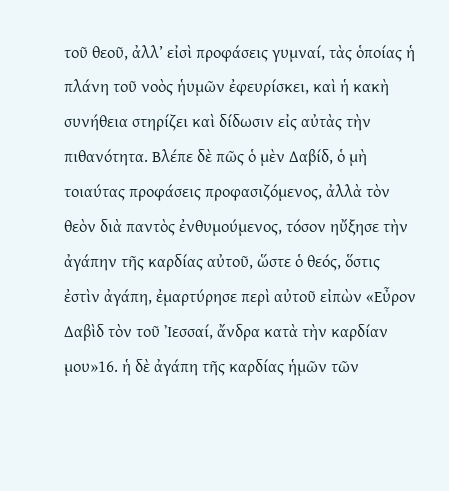τοῦ θεοῦ, ἀλλ’ εἰσὶ προφάσεις γυμναί, τὰς ὁποίας ἡ πλάνη τοῦ νοὸς ἡυμῶν ἐφευρίσκει, καὶ ἡ κακὴ συνήθεια στηρίζει καὶ δίδωσιν εἰς αὐτὰς τὴν πιθανότητα. Βλέπε δὲ πῶς ὁ μὲν Δαβίδ, ὁ μὴ τοιαύτας προφάσεις προφασιζόμενος, ἀλλὰ τὸν θεὸν διὰ παντὸς ἐνθυμούμενος, τόσον ηὔξησε τὴν ἀγάπην τῆς καρδίας αὐτοῦ, ὥστε ὁ θεός, ὅστις ἐστὶν ἀγάπη, ἐμαρτύρησε περὶ αὐτοῦ εἰπὼν «Εὖρον Δαβὶδ τὸν τοῦ Ἰεσσαί, ἄνδρα κατὰ τὴν καρδίαν μου»16. ἡ δὲ ἀγάπη τῆς καρδίας ἡμῶν τῶν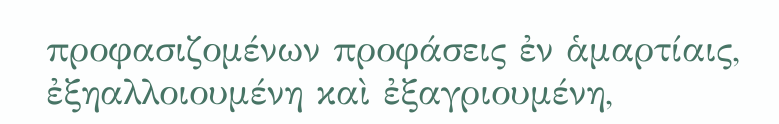προφασιζομένων προφάσεις ἐν ἁμαρτίαις, ἐξηαλλοιουμένη καὶ ἐξαγριουμένη,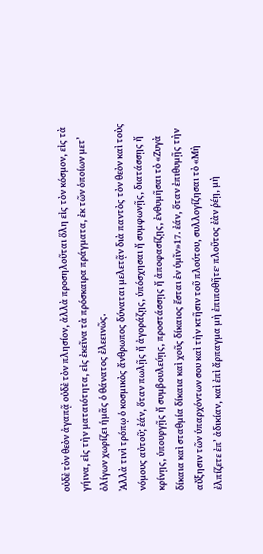οὐδὲ τὸν θεὸν ἀγαπᾷ οὐδὲ τὸν πλησίον, ἀλλὰ προσηλοῦται ὅλη εἰς τὸν κόσμον, εἰς τὰ γήινα, εἰς τὴν ματαιότητα, εἰς ἐκεῖνα τὰ πρόσκαιρα πράγματα, ἐκ τῶν ὁποίων μετ’ ὀλίγων χωρίζει ἡμᾶς ὁ θάνατος ἐλεεινῶς.
Ἀλλὰ τινὶ τρόπῳ ὁ κοσμικὸς ἄνθρωπος δύναται μελετᾷν διὰ παντὸς τὸν θεὸν καὶ τοὺς νόμους αὐτοῦ; ἐάν, ὅταν πωλῇς ἤ ἀγοράζῃς, ὑπόσχησαι ἤ συμφωνῇς, διατάσσῃς ἤ κρίνῃς, ὑπουργῇς ἤ συμβουλεύῃς, προστάσσῃς ἤ ἀποφασίζῃς, ἐνθυμῆσαι τὸ «Ζυγὰ δίκαια καὶ σταθμία δίκαια καὶ χοῦς δίκαιος ἔσται ἐν ὑμῖν»17. ἐάν, ὅταν ἐπιθυμῇς τὴν αὔξησιν τῶν ὑπαρχόντων σου καὶ τὴν κτῆσιν τοῦ πλούτου, συλλογίζησαι τὸ «Μὴ ἐλπίζετε ἐπ’ ἀδικίαν, καὶ ἐπὶ ἄρπαγμα μὴ ἐπιποθῆτε· πλοῦτος ἐὰν ῥέῃ, μὴ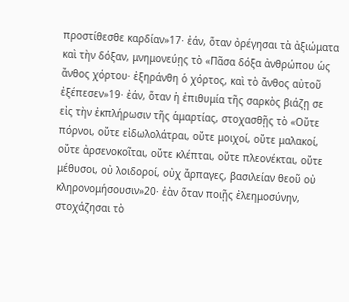προστίθεσθε καρδίαν»17· ἐάν, ὅταν ὀρέγησαι τὰ ἀξιώματα καὶ τὴν δόξαν, μνημονεύῃς τὸ «Πᾶσα δόξα ἀνθρώπου ὡς ἄνθος χόρτου· ἐξηράνθη ὁ χόρτος, καὶ τὸ ἄνθος αὐτοῦ ἐξέπεσεν»19· ἐάν, ὅταν ἡ ἐπιθυμία τῆς σαρκὸς βιάζῃ σε εἰς τὴν ἐκπλήρωσιν τῆς ἁμαρτίας, στοχασθῇς τὸ «Οὔτε πόρνοι, οὔτε εἰδωλολάτραι, οὔτε μοιχοί, οὔτε μαλακοί, οὔτε ἀρσενοκοῖται, οὔτε κλέπται, οὔτε πλεονέκται, οὔτε μέθυσοι, οὐ λοιδοροί, οὐχ ἄρπαγες, βασιλείαν θεοῦ οὐ κληρονομήσουσιν»20· ἐὰν ὅταν ποιῇς ἐλεημοσύνην, στοχάζησαι τὸ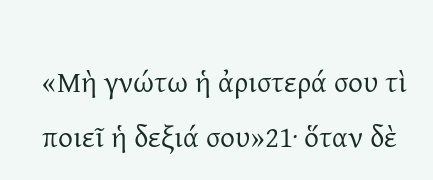«Μὴ γνώτω ἡ ἀριστερά σου τὶ ποιεῖ ἡ δεξιά σου»21· ὅταν δὲ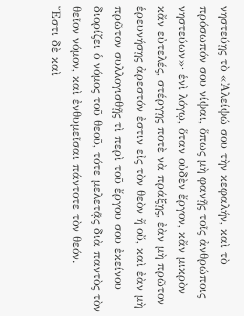νηστεύῃς τὸ «Ἀλείψώ σου τὴν κεφαλήν, καὶ τὸ πρόσωπόν σου νίψαι, ὅπως μὴ φανῇς τοῖς ἀνθρώποις νηστεύων»· ἑνὶ λόγῳ, ὅταν οὐδὲν ἔργον, κἄν μικρὸν κἄν εὐτελές, στέργῃς ποτὲ νὰ πράξῃς, ἐὰν μὴ πρῶτον ἑρευνήσῃς ἀρεστόν ἐστιν εἰς τὸν θεὸν ἤ οὔ, καὶ ἐὰν μὴ πρῶτον συλλογισθῇς τὶ περὶ τοῦ ἔργου σου ἐκείνου διορίζει ὁ νόμος τοῦ θεοῦ, τότε μελετᾷς διὰ παντὸς τὸν θεῖον νόμον, καὶ ἐνθυμεῖσαι πάντοτε τὸν θεόν.
Ἔστι δὲ καὶ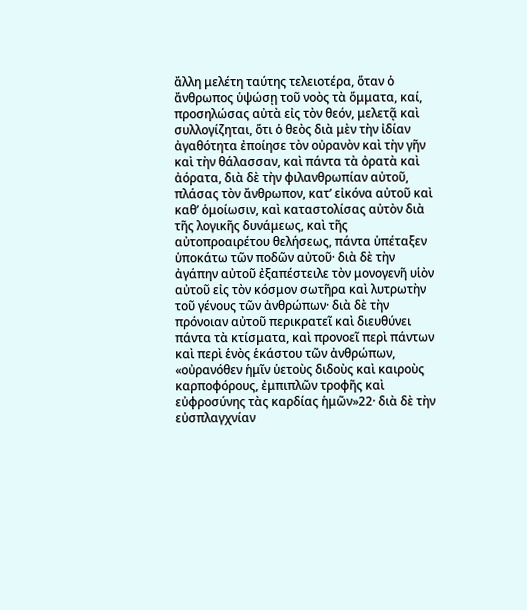ἄλλη μελέτη ταύτης τελειοτέρα, ὅταν ὁ ἄνθρωπος ὑψώσῃ τοῦ νοὸς τὰ ὅμματα, καί, προσηλώσας αὐτὰ εἰς τὸν θεόν, μελετᾷ καὶ συλλογίζηται, ὅτι ὁ θεὸς διὰ μὲν τὴν ἰδίαν ἀγαθότητα ἐποίησε τὸν οὐρανὸν καὶ τὴν γῆν καὶ τὴν θάλασσαν, καὶ πάντα τὰ ὀρατὰ καὶ ἀόρατα, διὰ δὲ τὴν φιλανθρωπίαν αὐτοῦ, πλάσας τὸν ἄνθρωπον, κατ’ εἰκόνα αὐτοῦ καὶ καθ’ ὁμοίωσιν, καὶ καταστολίσας αὐτὸν διὰ τῆς λογικῆς δυνάμεως, καὶ τῆς αὐτοπροαιρέτου θελήσεως, πάντα ὑπέταξεν ὑποκάτω τῶν ποδῶν αὐτοῦ· διὰ δὲ τὴν ἀγάπην αὐτοῦ ἐξαπέστειλε τὸν μονογενῆ υἱὸν αὐτοῦ εἰς τὸν κόσμον σωτῆρα καὶ λυτρωτὴν τοῦ γένους τῶν ἀνθρώπων· διὰ δὲ τὴν πρόνοιαν αὐτοῦ περικρατεῖ καὶ διευθύνει πάντα τὰ κτίσματα, καὶ προνοεῖ περὶ πάντων καὶ περὶ ἑνὸς ἑκάστου τῶν ἀνθρώπων, «οὐρανόθεν ἡμῖν ὑετοὺς διδοὺς καὶ καιροὺς καρποφόρους, ἐμπιπλῶν τροφῆς καὶ εὐφροσύνης τὰς καρδίας ἡμῶν»22· διὰ δὲ τὴν εὐσπλαγχνίαν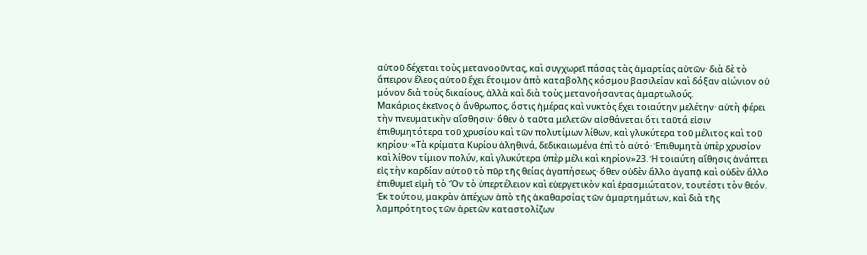αὐτοῦ δέχεται τοὺς μετανοοῦντας, καὶ συγχωρεῖ πάσας τὰς ἁμαρτίας αὐτῶν· διὰ δὲ τὸ ἄπειρον ἔλεος αὐτοῦ ἔχει ἕτοιμον ἀπὸ καταβολῆς κόσμου βασιλείαν καὶ δόξαν αἰώνιον οὐ μόνον διὰ τοὺς δικαίους, ἀλλὰ καὶ διὰ τοὺς μετανοήσαντας ἁμαρτωλούς.
Μακάριος ἐκεῖνος ὁ ἄνθρωπος, ὅστις ἡμέρας καὶ νυκτὸς ἔχει τοιαύτην μελέτην· αὐτὴ φέρει τὴν πνευματικὴν αἴσθησιν· ὅθεν ὁ ταῦτα μελετῶν αἰσθάνεται ὅτι ταῦτά εἰσιν ἐπιθυμητότερα τοῦ χρυσίου καὶ τῶν πολυτίμων λίθων, καὶ γλυκύτερα τοῦ μέλιτος καὶ τοῦ κηρίου· «Τὰ κρίματα Κυρίου ἀληθινά, δεδικαιωμένα ἐπὶ τὸ αὐτό· Ἐπιθυμητὰ ὑπὲρ χρυσίον καὶ λίθον τίμιον πολύν, καὶ γλυκύτερα ὑπὲρ μέλι καὶ κηρίον»23. Ἡ τοιαύτη αἴθησις ἀνάπτει εἰς τὴν καρδίαν αὐτοῦ τὸ πῦρ τῆς θείας ἀγαπήσεως· ὄθεν οὐδὲν ἄλλο ἀγαπᾷ καὶ οὐδὲν ἄλλο ἐπιθυμεῖ εἰμὴ τὸ Ὄν τὸ ὑπερτέλειον καὶ εὐεργετικὸν καὶ ἐρασμιώτατον, τουτέστι τὸν θεόν. Ἐκ τούτου, μακρὰν ἀπέχων ἀπὸ τῆς ἀκαθαρσίας τῶν ἁμαρτημάτων, καὶ διὰ τῆς λαμπρότητος τῶν ἀρετῶν καταστολίζων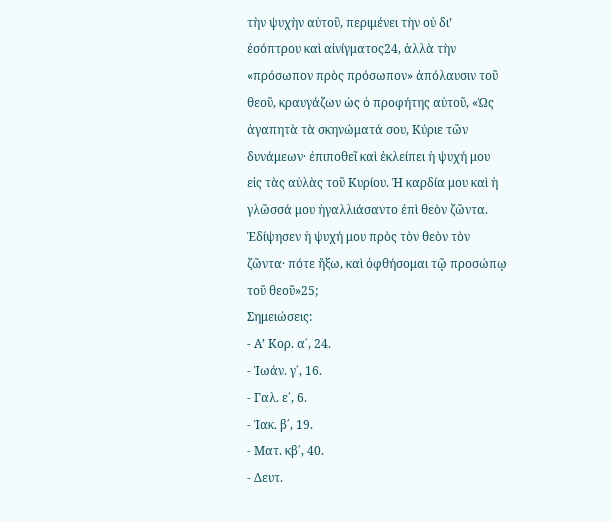τὴν ψυχὴν αὐτοῦ, περιμένει τὴν οὐ δι’ ἐσόπτρου καὶ αἰνίγματος24, ἀλλὰ τὴν «πρόσωπον πρὸς πρόσωπον» ἀπόλαυσιν τοῦ θεοῦ, κραυγάζων ὡς ὁ προφήτης αὐτοῦ, «Ὡς ἀγαπητὰ τὰ σκηνώματά σου, Κύριε τῶν δυνάμεων· ἐπιποθεῖ καὶ ἐκλείπει ἡ ψυχή μου εἰς τὰς αὐλὰς τοῦ Κυρίου. Ἡ καρδία μου καὶ ἡ γλῶσσά μου ἠγαλλιάσαντο ἐπὶ θεὸν ζῶντα. Ἐδίψησεν ἡ ψυχή μου πρὸς τὸν θεὸν τὸν ζῶντα· πότε ἤξω, καὶ ὀφθήσομαι τῷ προσώπῳ τοῦ θεοῦ»25;
Σημειώσεις:
- Α’ Κορ. α΄, 24.
- Ἰωάν. γ΄, 16.
- Γαλ. ε΄, 6.
- Ἰακ. β΄, 19.
- Ματ. κβ΄, 40.
- Δευτ.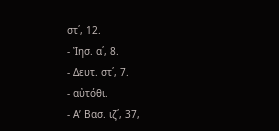στ΄, 12.
- Ἰησ. α΄, 8.
- Δευτ. στ΄, 7.
- αὐτόθι.
- Α’ Βασ. ιζ΄, 37,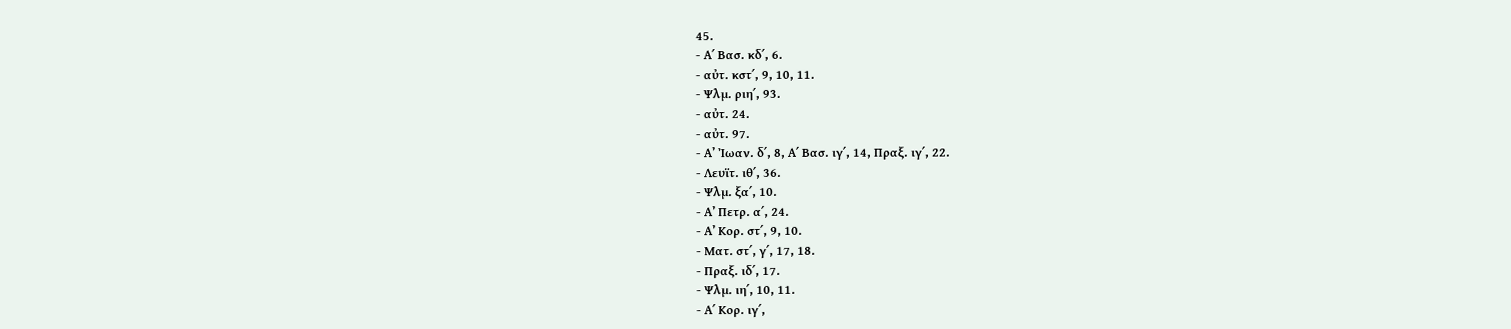45.
- Α΄ Βασ. κδ΄, 6.
- αὐτ. κστ΄, 9, 10, 11.
- Ψλμ. ριη΄, 93.
- αὐτ. 24.
- αὐτ. 97.
- Α’ Ἰωαν. δ΄, 8, Α΄ Βασ. ιγ΄, 14, Πραξ. ιγ΄, 22.
- Λευϊτ. ιθ΄, 36.
- Ψλμ. ξα΄, 10.
- Α’ Πετρ. α΄, 24.
- Α’ Κορ. στ΄, 9, 10.
- Ματ. στ΄, γ΄, 17, 18.
- Πραξ. ιδ΄, 17.
- Ψλμ. ιη΄, 10, 11.
- Α΄ Κορ. ιγ΄,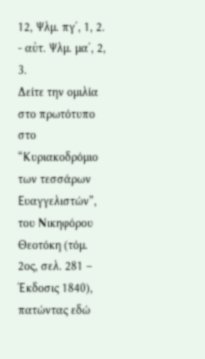12, Ψλμ. πγ΄, 1, 2.
- αὐτ. Ψλμ. μα΄, 2, 3.
Δείτε την ομιλία στο πρωτότυπο στο “Κυριακοδρόμιο των τεσσάρων Ευαγγελιστών”, του Νικηφόρου Θεοτόκη (τόμ. 2ος, σελ. 281 – Έκδοσις 1840), πατώντας εδώ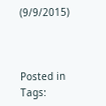(9/9/2015)



Posted in
Tags: